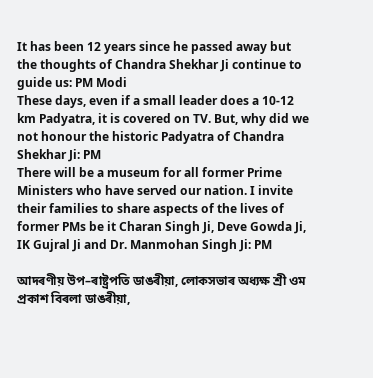It has been 12 years since he passed away but the thoughts of Chandra Shekhar Ji continue to guide us: PM Modi
These days, even if a small leader does a 10-12 km Padyatra, it is covered on TV. But, why did we not honour the historic Padyatra of Chandra Shekhar Ji: PM
There will be a museum for all former Prime Ministers who have served our nation. I invite their families to share aspects of the lives of former PMs be it Charan Singh Ji, Deve Gowda Ji, IK Gujral Ji and Dr. Manmohan Singh Ji: PM

আদৰণীয় উপ–ৰাষ্ট্ৰপতি ডাঙৰীয়া, লোকসভাৰ অধ্যক্ষ শ্ৰী ওম প্ৰকাশ বিৰলা ডাঙৰীয়া,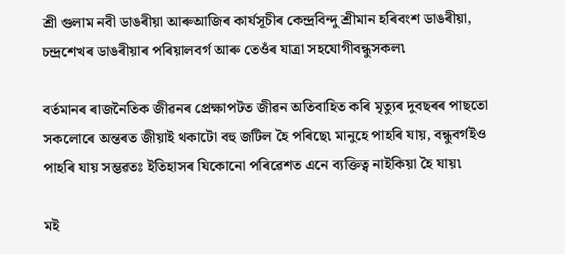শ্ৰী গুলাম নবী ডাঙৰীয়া আৰুআজিৰ কাৰ্যসূচীৰ কেন্দ্ৰবিন্দু শ্ৰীমান হৰিবংশ ডাঙৰীয়া, চন্দ্ৰশেখৰ ডাঙৰীয়াৰ পৰিয়ালবৰ্গ আৰু তেওঁৰ যাত্ৰা সহযোগীবন্ধুসকল৷

বৰ্তমানৰ ৰাজনৈতিক জীৱনৰ প্ৰেক্ষাপটত জীৱন অতিবাহিত কৰি মৃত্যুৰ দুবছৰৰ পাছতো সকলোৰে অন্তৰত জীয়াই থকাটো বহু জটিল হৈ পৰিছে৷ মানুহে পাহৰি যায়, বন্ধুবৰ্গইও পাহৰি যায় সম্ভৱতঃ ইতিহাসৰ যিকোনো পৰিৱেশত এনে ব্যক্তিত্ব নাইকিয়া হৈ যায়৷

মই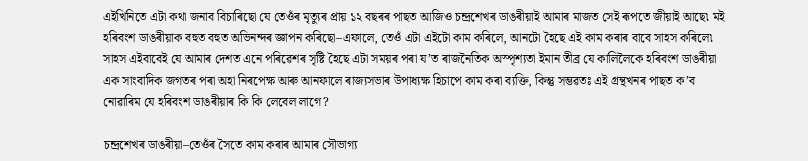এইখিনিতে এটা কথা জনাব বিচাৰিছো যে তেওঁৰ মৃত্যুৰ প্ৰায় ১২ বছৰৰ পাছত আজিও চন্দ্ৰশেখৰ ডাঙৰীয়াই আমাৰ মাজত সেই ৰূপতে জীয়াই আছে৷ মই হৰিবংশ ডাঙৰীয়াক বহুত বহুত অভিনন্দৰ জ্ঞাপন কৰিছো–এফালে, তেওঁ এটা এইটো কাম কৰিলে, আনটো হৈছে এই কাম কৰাৰ বাবে সাহস কৰিলে৷ সাহস এইবাবেই যে আমাৰ দেশত এনে পৰিৱেশৰ সৃষ্টি হৈছে এটা সময়ৰ পৰা য’ত ৰাজনৈতিক অস্পৃশ্যতা ইমান তীব্ৰ যে কালিলৈকে হৰিবংশ ডাঙৰীয়া এক সাংবাদিক জগতৰ পৰা অহা নিৰপেক্ষ আৰু আনফালে ৰাজ্যসভাৰ উপাধ্যক্ষ হিচাপে কাম কৰা ব্যক্তি, কিন্তু সম্ভৱতঃ এই গ্ৰন্থখনৰ পাছত ক’ব নোৱাৰিম যে হৰিবংশ ডাঙৰীয়াৰ কি কি লেবেল লাগে?

চন্দ্ৰশেখৰ ডাঙৰীয়া–তেওঁৰ সৈতে কাম কৰাৰ আমাৰ সৌভাগ্য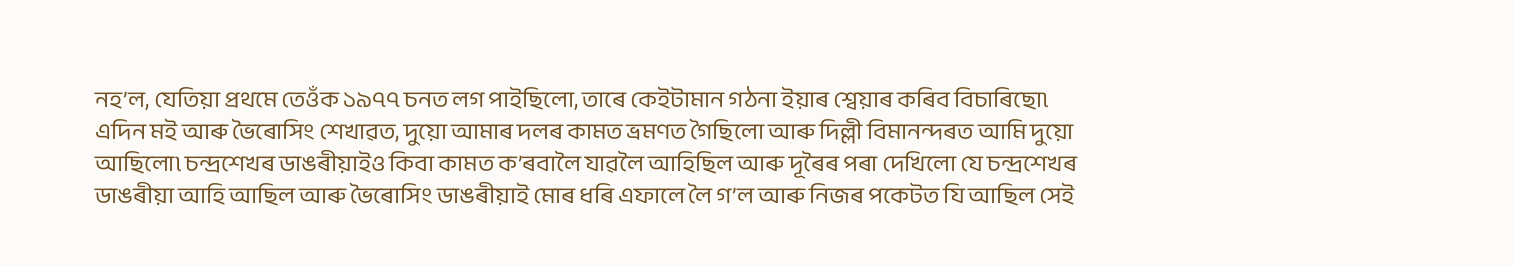নহ’ল, যেতিয়া প্ৰথমে তেওঁক ১৯৭৭ চনত লগ পাইছিলো, তাৰে কেইটামান গঠনা ইয়াৰ শ্বেয়াৰ কৰিব বিচাৰিছো৷ এদিন মই আৰু ভৈৰোসিং শেখাৱত, দুয়ো আমাৰ দলৰ কামত ভ্ৰমণত গৈছিলো আৰু দিল্লী বিমানন্দৰত আমি দুয়ো আছিলো৷ চন্দ্ৰশেখৰ ডাঙৰীয়াইও কিবা কামত ক’ৰবালৈ যাৱলৈ আহিছিল আৰু দূৰৈৰ পৰা দেখিলো যে চন্দ্ৰশেখৰ ডাঙৰীয়া আহি আছিল আৰু ভৈৰোসিং ডাঙৰীয়াই মোৰ ধৰি এফালে লৈ গ’ল আৰু নিজৰ পকেটত যি আছিল সেই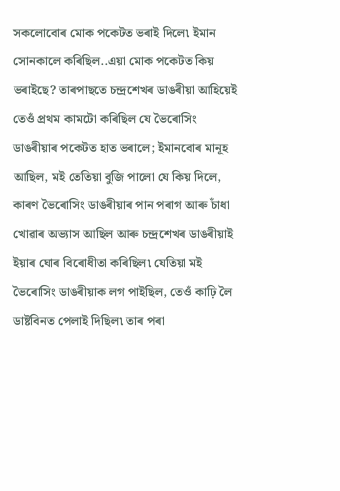সকলোবোৰ মোক পকেটত ভৰাই দিলে৷ ইমান সোনকালে কৰিছিল..এয়া মোক পকেটত কিয় ভৰাইছে? তাৰপাছতে চন্দ্ৰশেখৰ ডাঙৰীয়া আহিয়েই তেওঁ প্ৰথম কামটো কৰিছিল যে ভৈৰোসিং ডাঙৰীয়াৰ পকেটত হাত ভৰালে; ইমানবোৰ মানূহ আছিল, মই তেতিয়া বুজি পালো যে কিয় দিলে, কাৰণ ভৈৰোসিং ডাঙৰীয়াৰ পান পৰাগ আৰু চাঁধা খোৱাৰ অভ্যাস আছিল আৰু চন্দ্ৰশেখৰ ডাঙৰীয়াই ইয়াৰ ঘোৰ বিৰোধীতা কৰিছিল৷ যেতিয়া মই ভৈৰোসিং ডাঙৰীয়াক লগ পাইছিল, তেওঁ কাঢ়ি লৈ ডাষ্টবিনত পেলাই দিছিল৷ তাৰ পৰা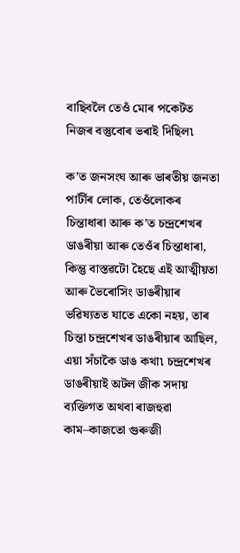বাছিবলৈ তেওঁ মোৰ পকেটত নিজৰ বস্তুবোৰ ভৰাই দিছিল৷

ক’ত জনসংঘ আৰু ভাৰতীয় জনতা পাৰ্টীৰ লোক, তেওঁলোকৰ চিন্তাধাৰা আৰু ক’ত চন্দ্ৰশেখৰ ডাঙৰীয়া আৰু তেওঁৰ চিন্তাধাৰা, কিন্তু বাস্তৱটো হৈছে এই আত্মীয়তা আৰু ভৈৰোসিং ডাঙৰীয়াৰ ভৱিষ্যতত যাতে একো নহয়, তাৰ চিন্তা চন্দ্ৰশেখৰ ডাঙৰীয়াৰ আছিল, এয়া সঁচাকৈ ডাঙ কথা৷ চন্দ্ৰশেখৰ ডাঙৰীয়াই অটল জীক সদায় ব্যক্তিগত অথবা ৰাজহুৱা কাম–কাজতো গুৰুজী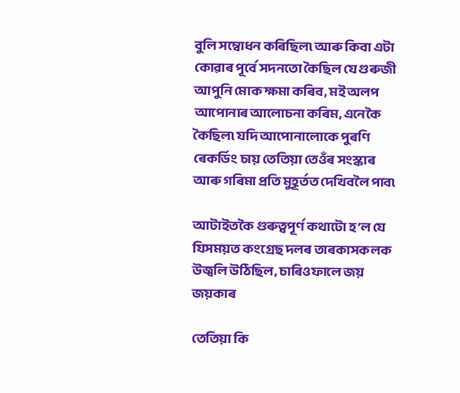বুলি সম্বোধন কৰিছিল৷ আৰু কিবা এটা কোৱাৰ পূৰ্বে সদনতো কৈছিল যে গুৰুজী আপুনি মোক ক্ষমা কৰিব, মই অলপ আপোনাৰ আলোচনা কৰিম, এনেকৈ কৈছিল৷ যদি আপোনালোকে পুৰণি ৰেকৰ্ডিং চায় তেতিয়া তেওঁৰ সংস্কাৰ আৰু গৰিমা প্ৰতি মুহূৰ্তত দেখিবলৈ পাব৷

আটাইতকৈ গুৰুত্বপূৰ্ণ কথাটো হ’ল যে যিসময়ত কংগ্ৰেছ দলৰ তাৰকাসকলক উজ্বলি উঠিছিল, চাৰিওফালে জয় জয়কাৰ

তেতিয়া কি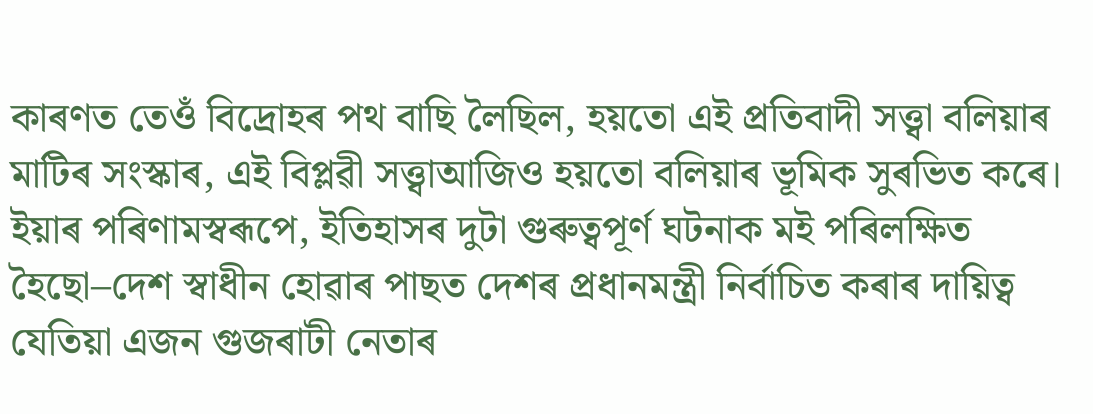কাৰণত তেওঁ বিদ্রোহৰ পথ বাছি লৈছিল, হয়তো এই প্ৰতিবাদী সত্ত্বা বলিয়াৰ মাটিৰ সংস্কাৰ, এই বিপ্লৱী সত্ত্বাআজিও হয়তো বলিয়াৰ ভূমিক সুৰভিত কৰে। ইয়াৰ পৰিণামস্বৰূপে, ইতিহাসৰ দুটা গুৰুত্বপূর্ণ ঘটনাক মই পৰিলক্ষিত হৈছো–দেশ স্বাধীন হোৱাৰ পাছত দেশৰ প্ৰধানমন্ত্রী নিৰ্বাচিত কৰাৰ দায়িত্ব যেতিয়া এজন গুজৰাটী নেতাৰ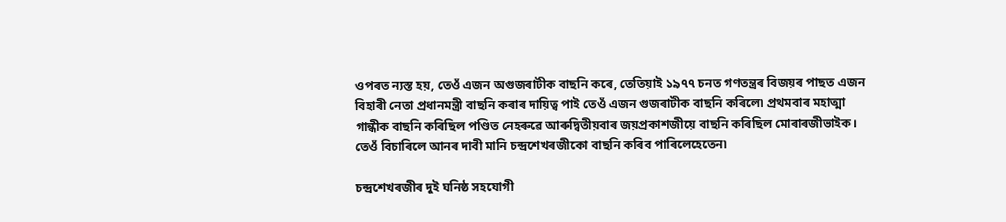ওপৰত ন্যস্ত হয়, তেওঁ এজন অগুজৰাটীক বাছনি কৰে, তেতিয়াই ১৯৭৭ চনত গণতন্ত্রৰ বিজয়ৰ পাছত এজন বিহাৰী নেতা প্ৰধানমন্ত্রী বাছনি কৰাৰ দায়িত্ব পাই তেওঁ এজন গুজৰাটীক বাছনি কৰিলে৷ প্ৰথমবাৰ মহাত্মা গান্ধীক বাছনি কৰিছিল পণ্ডিত নেহৰুৱে আৰুদ্বিতীয়বাৰ জয়প্ৰকাশজীয়ে বাছনি কৰিছিল মোৰাৰজীভাইক। তেওঁ বিচাৰিলে আনৰ দাবী মানি চন্দ্ৰশেখৰজীকো বাছনি কৰিব পাৰিলেহেতেন৷

চন্দ্ৰশেখৰজীৰ দুই ঘনিষ্ঠ সহযোগী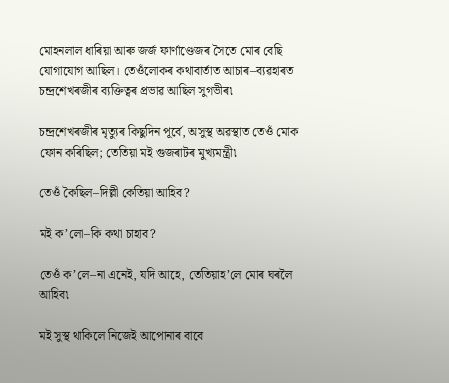মোহনলাল ধাৰিয়া আৰু জর্জ ফাৰ্ণাণ্ডেজৰ সৈতে মোৰ বেছি যোগাযোগ আছিল। তেওঁলোকৰ কথাবার্তাত আচাৰ–ব্যৱহাৰত চন্দ্ৰশেখৰজীৰ ব্যক্তিত্বৰ প্ৰভাৱ আছিল সুগভীৰ৷

চন্দ্ৰশেখৰজীৰ মৃত্যুৰ কিছুদিন পূৰ্বে, অসুস্থ অৱস্থাত তেওঁ মোক ফোন কৰিছিল; তেতিয়া মই গুজৰাটৰ মুখ্যমন্ত্রী৷

তেওঁ কৈছিল–দিল্লী কেতিয়া আহিব?

মই ক’লো–কি কথা চাহাব?

তেওঁ ক’লে–না এনেই, যদি আহে, তেতিয়াহ’লে মোৰ ঘৰলৈ আহিব৷

মই সুস্থ থাকিলে নিজেই আপোনাৰ বাবে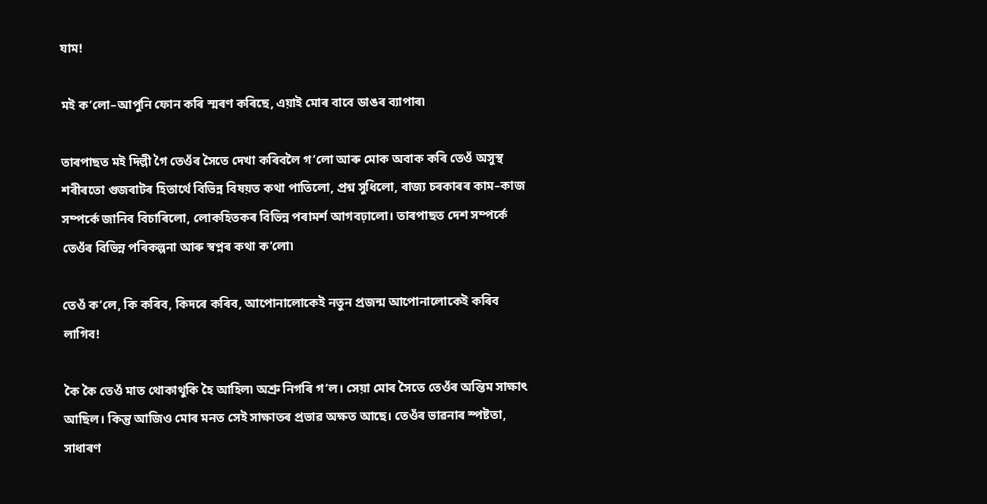যাম!

মই ক’লো–আপুনি ফোন কৰি স্মৰণ কৰিছে, এয়াই মোৰ বাবে ডাঙৰ ব্যাপাৰ৷

তাৰপাছত মই দিল্লী গৈ তেওঁৰ সৈতে দেখা কৰিবলৈ গ’লো আৰু মোক অবাক কৰি তেওঁ অসুস্থ শৰীৰতো গুজৰাটৰ হিতাৰ্থে বিভিন্ন বিষয়ত কথা পাতিলো, প্ৰশ্ন সুধিলো, ৰাজ্য চৰকাৰৰ কাম–কাজ সম্পর্কে জানিব বিচাৰিলো, লোকহিতকৰ বিভিন্ন পৰামর্শ আগবঢ়ালো। তাৰপাছত দেশ সম্পর্কে তেওঁৰ বিভিন্ন পৰিকল্পনা আৰু স্বপ্নৰ কথা ক’লো৷

তেওঁ ক’লে, কি কৰিব, কিদৰে কৰিব, আপোনালোকেই নতুন প্ৰজন্ম আপোনালোকেই কৰিব লাগিব!

কৈ কৈ তেওঁ মাত থোকাথুকি হৈ আহিল৷ অশ্রু নিগৰি গ’ল। সেয়া মোৰ সৈতে তেওঁৰ অন্তিম সাক্ষাৎ আছিল। কিন্তু আজিও মোৰ মনত সেই সাক্ষাতৰ প্ৰভাৱ অক্ষত আছে। তেওঁৰ ভাৱনাৰ স্পষ্টতা, সাধাৰণ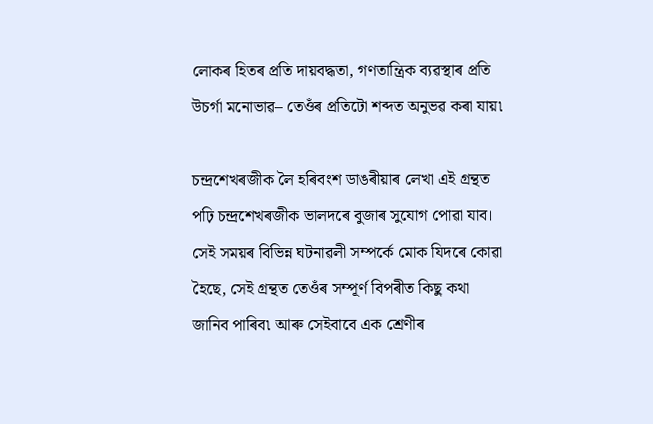লোকৰ হিতৰ প্ৰতি দায়বদ্ধতা, গণতান্ত্রিক ব্যৱস্থাৰ প্ৰতি উচৰ্গা মনোভাৱ– তেওঁৰ প্ৰতিটো শব্দত অনুভৱ কৰা যায়৷

চন্দ্ৰশেখৰজীক লৈ হৰিবংশ ডাঙৰীয়াৰ লেখা এই গ্ৰন্থত পঢ়ি চন্দ্ৰশেখৰজীক ভালদৰে বুজাৰ সুযোগ পোৱা যাব। সেই সময়ৰ বিভিন্ন ঘটনাৱলী সম্পর্কে মোক যিদৰে কোৱা হৈছে, সেই গ্ৰন্থত তেওঁৰ সম্পূর্ণ বিপৰীত কিছু কথা জানিব পাৰিব৷ আৰু সেইবাবে এক শ্রেণীৰ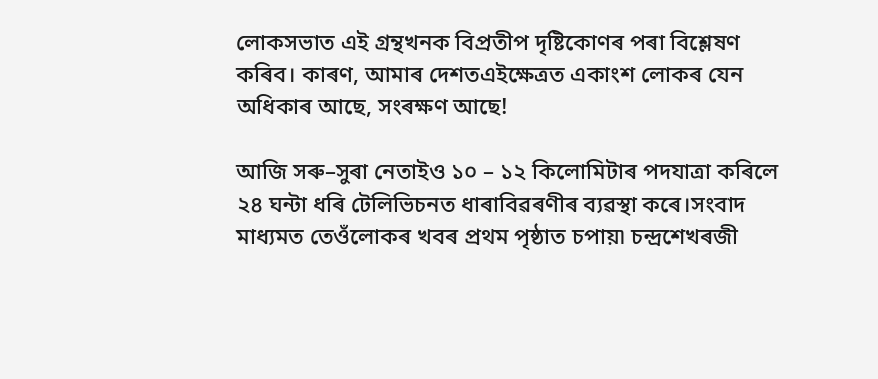লোকসভাত এই গ্ৰন্থখনক বিপ্ৰতীপ দৃষ্টিকোণৰ পৰা বিশ্লেষণ কৰিব। কাৰণ, আমাৰ দেশতএইক্ষেত্রত একাংশ লোকৰ যেন অধিকাৰ আছে, সংৰক্ষণ আছে!

আজি সৰু–সুৰা নেতাইও ১০ – ১২ কিলোমিটাৰ পদযাত্রা কৰিলে ২৪ ঘন্টা ধৰি টেলিভিচনত ধাৰাবিৱৰণীৰ ব্যৱস্থা কৰে।সংবাদ মাধ্যমত তেওঁলোকৰ খবৰ প্ৰথম পৃষ্ঠাত চপায়৷ চন্দ্ৰশেখৰজী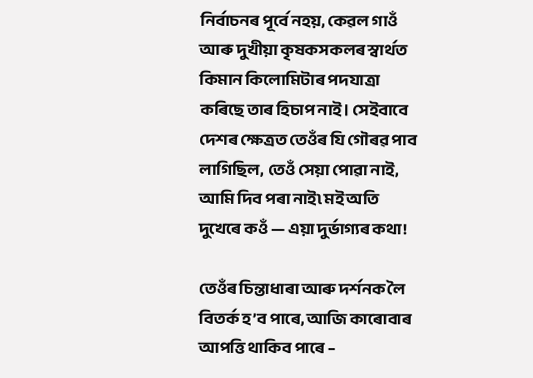নির্বাচনৰ পূৰ্বে নহয়, কেৱল গাওঁ আৰু দুখীয়া কৃষকসকলৰ স্বার্থত কিমান কিলোমিটাৰ পদযাত্রা কৰিছে তাৰ হিচাপ নাই। সেইবাবে দেশৰ ক্ষেত্ৰত তেওঁৰ যি গৌৰৱ পাব লাগিছিল, তেওঁ সেয়া পোৱা নাই, আমি দিব পৰা নাই৷ মই অতি দুখেৰে কওঁ — এয়া দুর্ভাগ্যৰ কথা!

তেওঁৰ চিন্তাধাৰা আৰু দর্শনক লৈ বিতর্ক হ’ব পাৰে, আজি কাৰোবাৰ আপত্তি থাকিব পাৰে –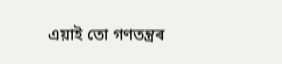এয়াই তো গণতন্ত্রৰ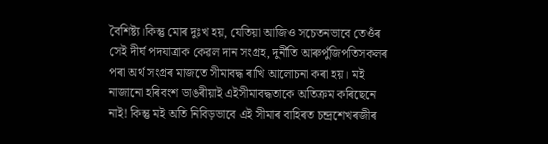বৈশিষ্ট্য।কিন্তু মোৰ দুঃখ হয়, যেতিয়া আজিও সচেতনভাবে তেওঁৰ সেই দীর্ঘ পদযাত্রাক কেৱল দান সংগ্ৰহ, দুর্নীতি আৰুপুঁজিপতিসকলৰ পৰা অর্থ সংগ্ৰৰ মাজতে সীমাবদ্ধ ৰাখি আলোচনা কৰা হয়। মই নাজানো হৰিবংশ ডাঙৰীয়াই এইসীমাবদ্ধতাকে অতিক্ৰম কৰিছেনে নাই! কিন্তু মই অতি নিবিড়ভাবে এই সীমাৰ বাহিৰত চন্দ্ৰশেখৰজীৰ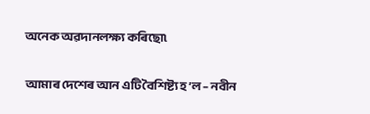অনেক অৱদানলক্ষ্য কৰিছো৷

আমাৰ দেশেৰ আন এটি বৈশিষ্ট্য হ’ল – নবীন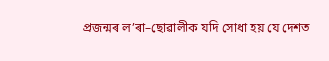প্ৰজন্মৰ ল’ৰা–ছোৱালীক যদি সোধা হয় যে দেশত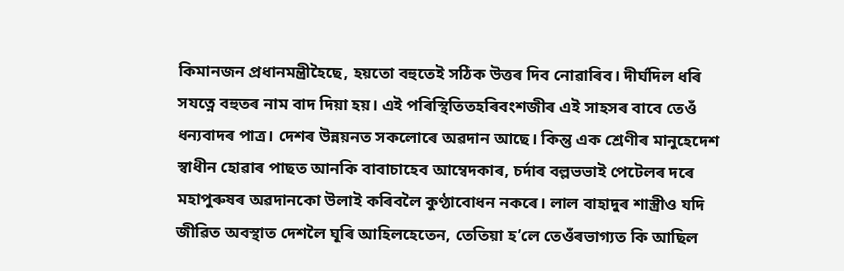কিমানজন প্ৰধানমন্ত্রীহৈছে, হয়তো বহুতেই সঠিক উত্তৰ দিব নোৱাৰিব। দীর্ঘদিল ধৰি সযত্নে বহুতৰ নাম বাদ দিয়া হয়। এই পৰিস্থিতিতহৰিবংশজীৰ এই সাহসৰ বাবে তেওঁ ধন্যবাদৰ পাত্ৰ। দেশৰ উন্নয়নত সকলোৰে অৱদান আছে। কিন্তু এক শ্রেণীৰ মানুহেদেশ স্বাধীন হোৱাৰ পাছত আনকি বাবাচাহেব আম্বেদকাৰ, চর্দাৰ বল্লভভাই পেটেলৰ দৰে মহাপুৰুষৰ অৱদানকো উলাই কৰিবলৈ কুণ্ঠাবোধন নকৰে। লাল বাহাদুৰ শাস্ত্রীও যদি জীৱিত অবস্থাত দেশলৈ ঘূৰি আহিলহেতেন, তেতিয়া হ’লে তেওঁৰভাগ্যত কি আছিল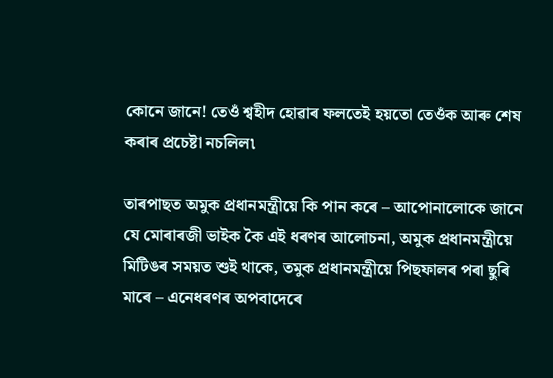কোনে জানে! তেওঁ শ্বহীদ হোৱাৰ ফলতেই হয়তো তেওঁক আৰু শেষ কৰাৰ প্ৰচেষ্টা নচলিল৷

তাৰপাছত অমুক প্ৰধানমন্ত্রীয়ে কি পান কৰে – আপোনালোকে জানে যে মোৰাৰজী ভাইক কৈ এই ধৰণৰ আলোচনা, অমুক প্ৰধানমন্ত্রীয়ে মিটিঙৰ সময়ত শুই থাকে, তমুক প্ৰধানমন্ত্রীয়ে পিছফালৰ পৰা ছুৰি মাৰে – এনেধৰণৰ অপবাদেৰে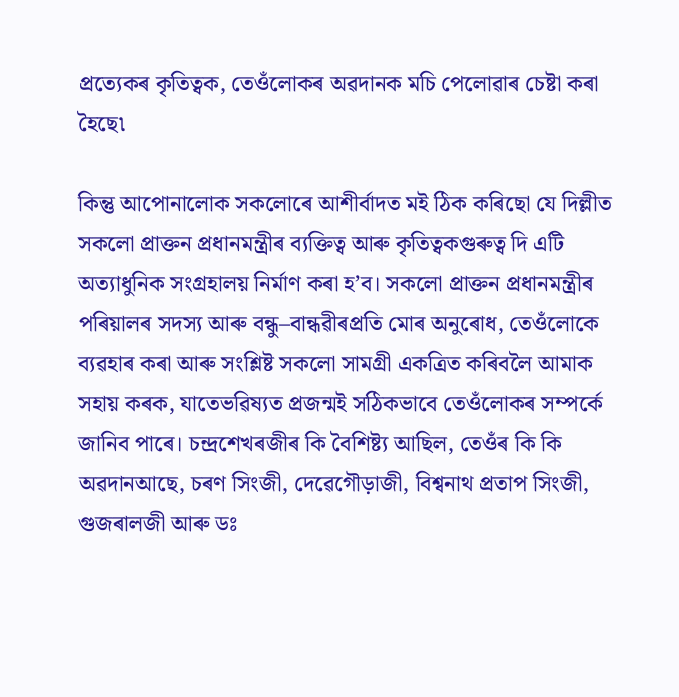প্ৰত্যেকৰ কৃতিত্বক, তেওঁলোকৰ অৱদানক মচি পেলোৱাৰ চেষ্টা কৰা হৈছে৷

কিন্তু আপোনালোক সকলোৰে আশীর্বাদত মই ঠিক কৰিছো যে দিল্লীত সকলো প্রাক্তন প্ৰধানমন্ত্রীৰ ব্যক্তিত্ব আৰু কৃতিত্বকগুৰুত্ব দি এটি অত্যাধুনিক সংগ্ৰহালয় নিৰ্মাণ কৰা হ’ব। সকলো প্রাক্তন প্ৰধানমন্ত্রীৰ পৰিয়ালৰ সদস্য আৰু বন্ধু–বান্ধৱীৰপ্ৰতি মোৰ অনুৰোধ, তেওঁলোকে ব্যৱহাৰ কৰা আৰু সংশ্লিষ্ট সকলো সামগ্রী একত্রিত কৰিবলৈ আমাক সহায় কৰক, যাতেভৱিষ্যত প্ৰজন্মই সঠিকভাবে তেওঁলোকৰ সম্পর্কে জানিব পাৰে। চন্দ্ৰশেখৰজীৰ কি বৈশিষ্ট্য আছিল, তেওঁৰ কি কি অৱদানআছে, চৰণ সিংজী, দেৱেগৌড়াজী, বিশ্বনাথ প্ৰতাপ সিংজী, গুজৰালজী আৰু ডঃ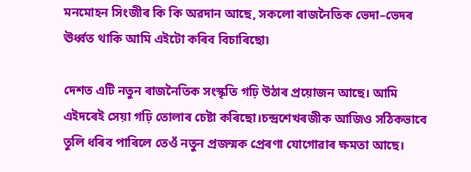মনমোহন সিংজীৰ কি কি অৱদান আছে, সকলো ৰাজনৈতিক ভেদা–ভেদৰ ঊর্ধ্বত থাকি আমি এইটো কৰিব বিচাৰিছো৷

দেশত এটি নতুন ৰাজনৈতিক সংস্কৃতি গঢ়ি উঠাৰ প্ৰয়োজন আছে। আমি এইদৰেই সেয়া গঢ়ি তোলাৰ চেষ্টা কৰিছো।চন্দ্ৰশেখৰজীক আজিও সঠিকভাবে তুলি ধৰিব পাৰিলে তেওঁ নতুন প্ৰজন্মক প্রেৰণা যোগোৱাৰ ক্ষমতা আছে।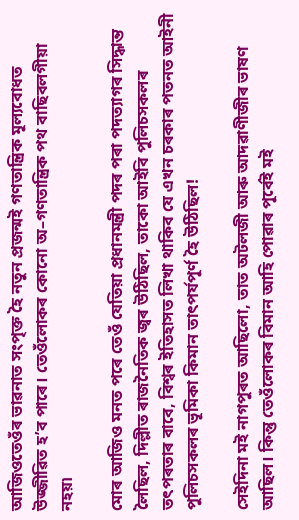আজিওতেওঁৰ ভাৱনাত সংপৃক্ত হৈ নতুন প্ৰজন্মই গণতান্ত্রিক মূল্যবোধত উজ্জীৱিত হ’ব পাৰে। তেওঁলোকৰ কোনো অ–গণতান্ত্রিক পথ বাছিবলগীয়া নহয়৷

মোৰ আজিও মনত পৰে তেওঁ যেতিয়া প্ৰধানমন্ত্রী পদৰ পৰা পদত্যাগৰ সিদ্ধান্ত লৈছিল, দিল্লীত ৰাজনৈতিক জ্বৰ উঠিছিল, তাকো আইবি পুলিচসকলৰ তৎপৰতাৰ বাবে, বিশ্বৰ ইতিহাসত লিখা থাকিব যে এখন চৰকাৰ পতনত আইনী পুলিচসকলৰ ভূমিকা কিমান তাৎপর্যপূর্ণ হৈ উঠিছিল!

সেইদিনা মই নাগপুৰত আছিলো, তাত অটলজী আৰু আদৱাণীজীৰ ভাষণ আছিল। কিন্তু তেওঁলোকৰ বিমান আহি পোৱাৰ পূৰ্বেই মই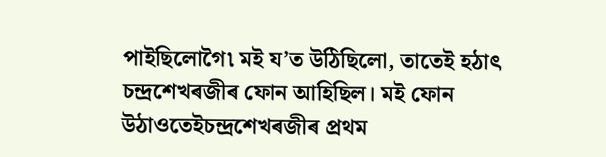পাইছিলোগৈ৷ মই য’ত উঠিছিলো, তাতেই হঠাৎ চন্দ্ৰশেখৰজীৰ ফোন আহিছিল। মই ফোন উঠাওতেইচন্দ্ৰশেখৰজীৰ প্ৰথম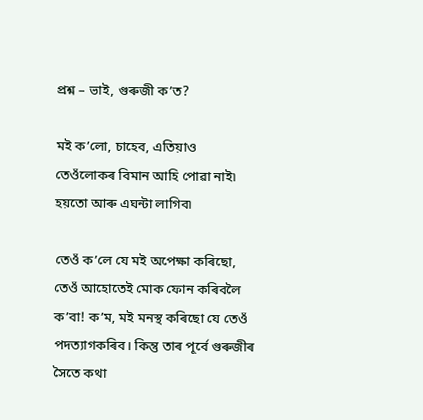প্ৰশ্ন – ভাই, গুৰুজী ক’ত?

মই ক’লো, চাহেব, এতিয়াও তেওঁলোকৰ বিমান আহি পোৱা নাই৷ হয়তো আৰু এঘন্টা লাগিব৷

তেওঁ ক’লে যে মই অপেক্ষা কৰিছো, তেওঁ আহোতেই মোক ফোন কৰিবলৈ ক’বা! ক’ম, মই মনস্থ কৰিছো যে তেওঁ পদত্যাগকৰিব। কিন্তু তাৰ পূৰ্বে গুৰুজীৰ সৈতে কথা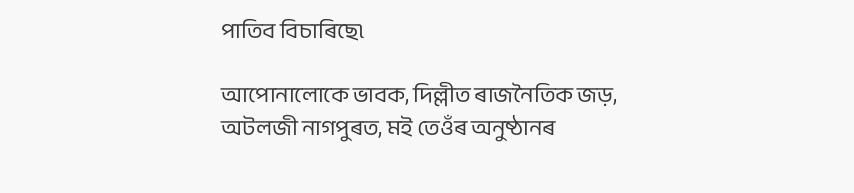পাতিব বিচাৰিছে৷

আপোনালোকে ভাবক, দিল্লীত ৰাজনৈতিক জড়, অটলজী নাগপুৰত, মই তেওঁৰ অনুষ্ঠানৰ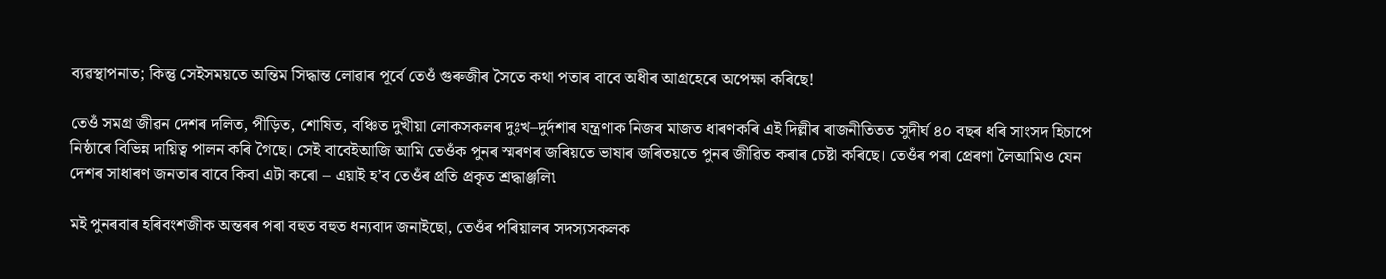ব্যৱস্থাপনাত; কিন্তু সেইসময়তে অন্তিম সিদ্ধান্ত লোৱাৰ পূৰ্বে তেওঁ গুৰুজীৰ সৈতে কথা পতাৰ বাবে অধীৰ আগ্ৰহেৰে অপেক্ষা কৰিছে!

তেওঁ সমগ্ৰ জীৱন দেশৰ দলিত, পীড়িত, শোষিত, বঞ্চিত দুখীয়া লোকসকলৰ দুঃখ–দুর্দশাৰ যন্ত্ৰণাক নিজৰ মাজত ধাৰণকৰি এই দিল্লীৰ ৰাজনীতিতত সুদীর্ঘ ৪০ বছৰ ধৰি সাংসদ হিচাপে নিষ্ঠাৰে বিভিন্ন দায়িত্ব পালন কৰি গৈছে। সেই বাবেইআজি আমি তেওঁক পুনৰ স্মৰণৰ জৰিয়তে ভাষাৰ জৰিতয়তে পুনৰ জীৱিত কৰাৰ চেষ্টা কৰিছে। তেওঁৰ পৰা প্রেৰণা লৈআমিও যেন দেশৰ সাধাৰণ জনতাৰ বাবে কিবা এটা কৰো – এয়াই হ’ব তেওঁৰ প্ৰতি প্ৰকৃত শ্ৰদ্ধাঞ্জলি৷

মই পুনৰবাৰ হৰিবংশজীক অন্তৰৰ পৰা বহুত বহুত ধন্যবাদ জনাইছো, তেওঁৰ পৰিয়ালৰ সদস্যসকলক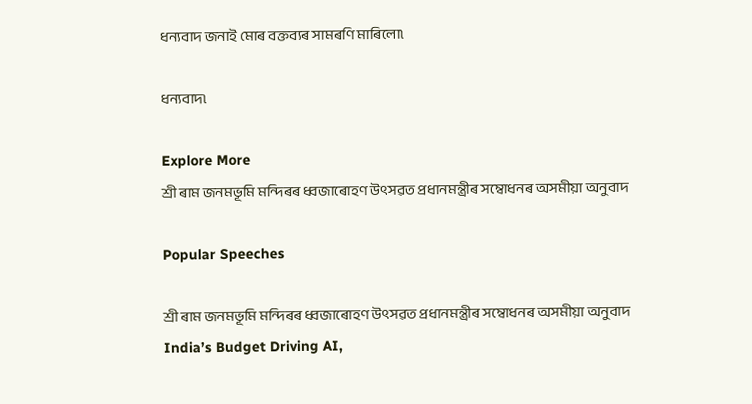ধন্যবাদ জনাই মোৰ বক্তব্যৰ সামৰণি মাৰিলো৷

ধন্যবাদ৷

Explore More
শ্ৰী ৰাম জনমভূমি মন্দিৰৰ ধ্বজাৰোহণ উৎসৱত প্ৰধানমন্ত্ৰীৰ সম্বোধনৰ অসমীয়া অনুবাদ

Popular Speeches

শ্ৰী ৰাম জনমভূমি মন্দিৰৰ ধ্বজাৰোহণ উৎসৱত প্ৰধানমন্ত্ৰীৰ সম্বোধনৰ অসমীয়া অনুবাদ
India’s Budget Driving AI,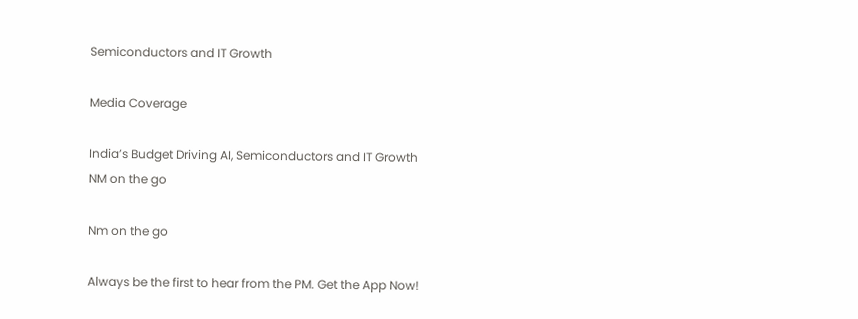Semiconductors and IT Growth

Media Coverage

India’s Budget Driving AI, Semiconductors and IT Growth
NM on the go

Nm on the go

Always be the first to hear from the PM. Get the App Now!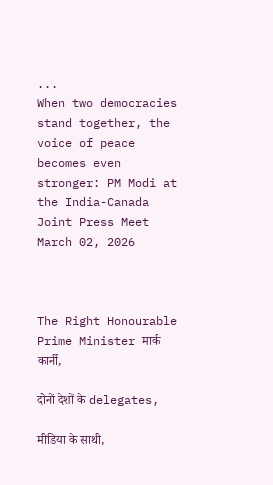...
When two democracies stand together, the voice of peace becomes even stronger: PM Modi at the India-Canada Joint Press Meet
March 02, 2026



The Right Honourable Prime Minister मार्क कार्नी,

दोनों देशों के delegates,

मीडिया के साथी,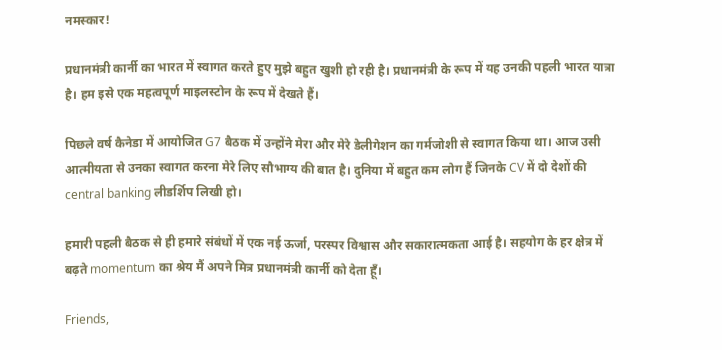नमस्कार!

प्रधानमंत्री कार्नी का भारत में स्वागत करते हुए मुझे बहुत खुशी हो रही है। प्रधानमंत्री के रूप में यह उनकी पहली भारत यात्रा है। हम इसे एक महत्वपूर्ण माइलस्टोन के रूप में देखते हैं।

पिछले वर्ष कैनेडा में आयोजित G7 बैठक में उन्होंने मेरा और मेरे डेलीगेशन का गर्मजोशी से स्वागत किया था। आज उसी आत्मीयता से उनका स्वागत करना मेरे लिए सौभाग्य की बात है। दुनिया में बहुत कम लोग हैं जिनके CV में दो देशों की central banking लीडर्शिप लिखी हो।

हमारी पहली बैठक से ही हमारे संबंधों में एक नई ऊर्जा, परस्पर विश्वास और सकारात्मकता आई है। सहयोग के हर क्षेत्र में बढ़ते momentum का श्रेय मैं अपने मित्र प्रधानमंत्री कार्नी को देता हूँ।

Friends,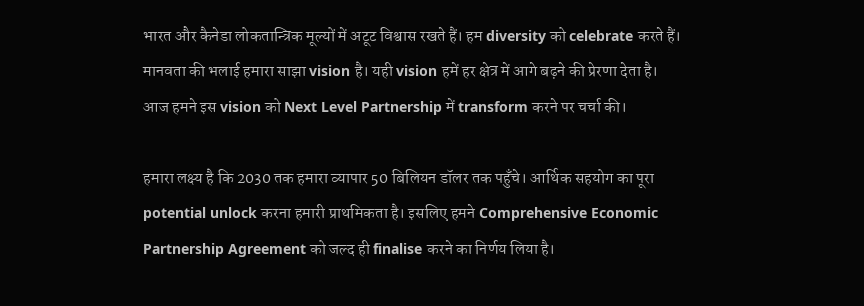भारत और कैनेडा लोकतान्त्रिक मूल्यों में अटूट विश्वास रखते हैं। हम diversity को celebrate करते हैं। मानवता की भलाई हमारा साझा vision है। यही vision हमें हर क्षेत्र में आगे बढ़ने की प्रेरणा देता है। आज हमने इस vision को Next Level Partnership में transform करने पर चर्चा की।

हमारा लक्ष्य है कि 2030 तक हमारा व्यापार 50 बिलियन डॉलर तक पहुँचे। आर्थिक सहयोग का पूरा potential unlock करना हमारी प्राथमिकता है। इसलिए हमने Comprehensive Economic Partnership Agreement को जल्द ही finalise करने का निर्णय लिया है।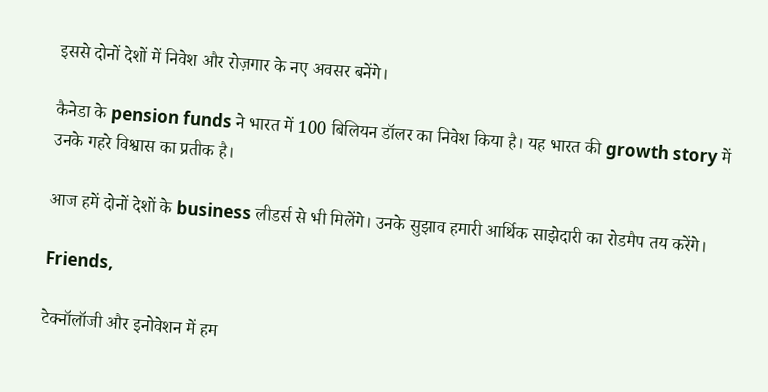इससे दोनों देशों में निवेश और रोज़गार के नए अवसर बनेंगे।

कैनेडा के pension funds ने भारत में 100 बिलियन डॉलर का निवेश किया है। यह भारत की growth story में उनके गहरे विश्वास का प्रतीक है।

आज हमें दोनों देशों के business लीडर्स से भी मिलेंगे। उनके सुझाव हमारी आर्थिक साझेदारी का रोडमैप तय करेंगे।

Friends,

टेक्नॉलॉजी और इनोवेशन में हम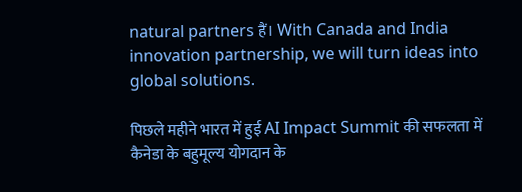natural partners हैं। With Canada and India innovation partnership, we will turn ideas into global solutions.

पिछले महीने भारत में हुई AI Impact Summit की सफलता में कैनेडा के बहुमूल्य योगदान के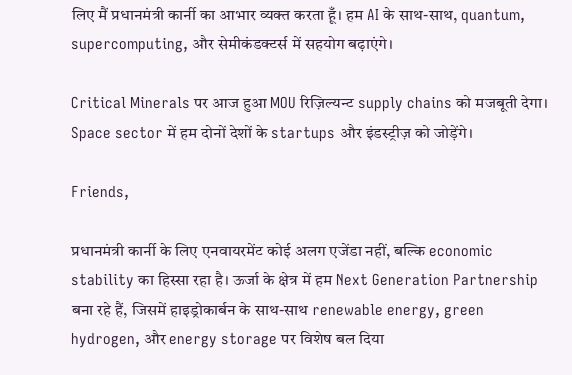लिए मैं प्रधानमंत्री कार्नी का आभार व्यक्त करता हूँ। हम AI के साथ-साथ, quantum, supercomputing, और सेमीकंडक्टर्स में सहयोग बढ़ाएंगे।

Critical Minerals पर आज हुआ MOU रिज़िल्यन्ट supply chains को मजबूती देगा। Space sector में हम दोनों देशों के startups और इंडस्ट्रीज़ को जोड़ेंगे।

Friends,

प्रधानमंत्री कार्नी के लिए एनवायरमेंट कोई अलग एजेंडा नहीं, बल्कि economic stability का हिस्सा रहा है। ऊर्जा के क्षेत्र में हम Next Generation Partnership बना रहे हैं, जिसमें हाइड्रोकार्बन के साथ-साथ renewable energy, green hydrogen, और energy storage पर विशेष बल दिया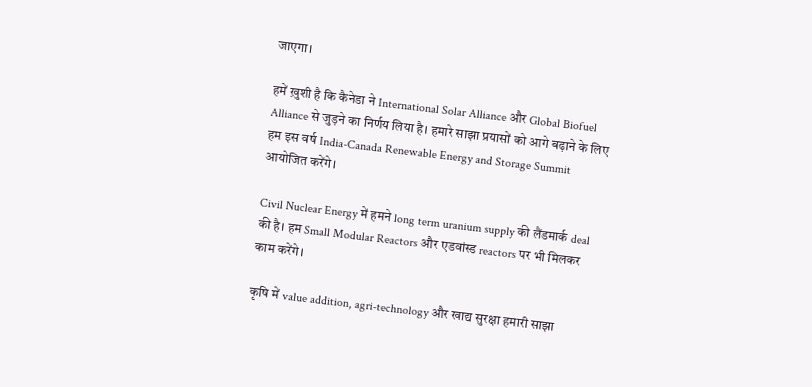जाएगा।

हमें ख़ुशी है कि कैनेडा ने International Solar Alliance और Global Biofuel Alliance से जुड़ने का निर्णय लिया है। हमारे साझा प्रयासों को आगे बढ़ाने के लिए हम इस वर्ष India-Canada Renewable Energy and Storage Summit आयोजित करेंगे।

Civil Nuclear Energy में हमने long term uranium supply की लैंडमार्क deal की है। हम Small Modular Reactors और एडवांस्ड reactors पर भी मिलकर काम करेंगे।

कृषि में value addition, agri-technology और खाद्य सुरक्षा हमारी साझा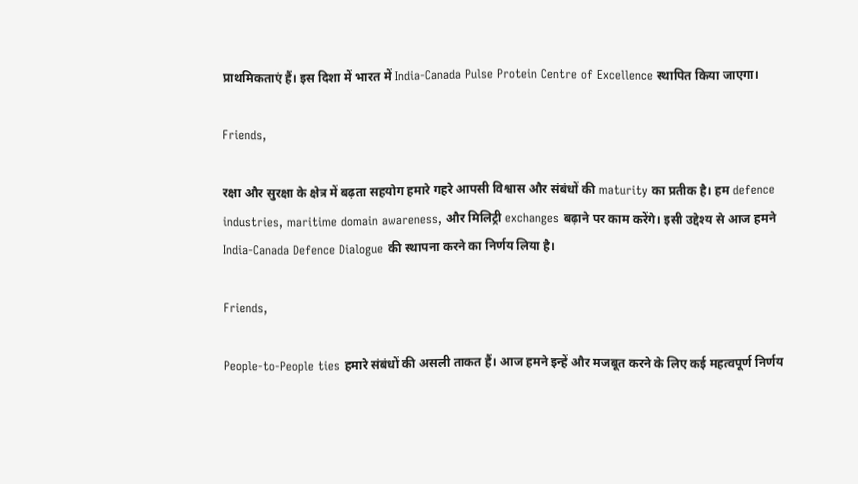प्राथमिकताएं हैं। इस दिशा में भारत में India-Canada Pulse Protein Centre of Excellence स्थापित किया जाएगा।

Friends,

रक्षा और सुरक्षा के क्षेत्र में बढ़ता सहयोग हमारे गहरे आपसी विश्वास और संबंधों की maturity का प्रतीक है। हम defence industries, maritime domain awareness, और मिलिट्री exchanges बढ़ाने पर काम करेंगे। इसी उद्देश्य से आज हमने India-Canada Defence Dialogue की स्थापना करने का निर्णय लिया है।

Friends,

People-to-People ties हमारे संबंधों की असली ताकत हैं। आज हमने इन्हें और मजबूत करने के लिए कई महत्वपूर्ण निर्णय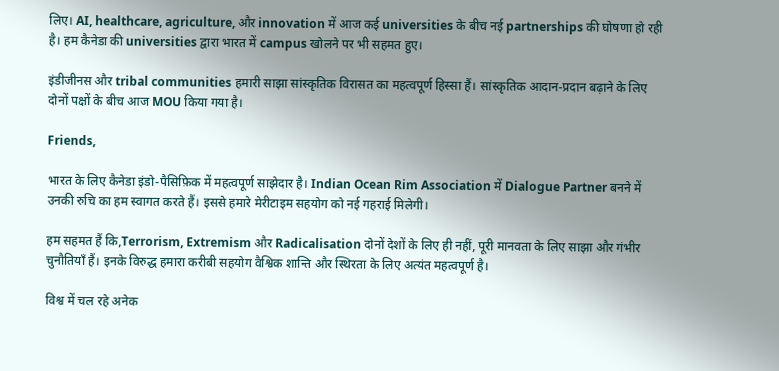लिए। AI, healthcare, agriculture, और innovation में आज कई universities के बीच नई partnerships की घोषणा हो रही है। हम कैनेडा की universities द्वारा भारत में campus खोलने पर भी सहमत हुए।

इंडीजीनस और tribal communities हमारी साझा सांस्कृतिक विरासत का महत्वपूर्ण हिस्सा हैं। सांस्कृतिक आदान-प्रदान बढ़ाने के लिए दोनों पक्षों के बीच आज MOU किया गया है।

Friends,

भारत के लिए कैनेडा इंडो-पैसिफ़िक में महत्वपूर्ण साझेदार है। Indian Ocean Rim Association में Dialogue Partner बनने में उनकी रुचि का हम स्वागत करते हैं। इससे हमारे मेरीटाइम सहयोग को नई गहराई मिलेगी।

हम सहमत हैं कि,Terrorism, Extremism और Radicalisation दोनों देशों के लिए ही नहीं, पूरी मानवता के लिए साझा और गंभीर चुनौतियाँ हैं। इनके विरुद्ध हमारा करीबी सहयोग वैश्विक शान्ति और स्थिरता के लिए अत्यंत महत्वपूर्ण है।

विश्व में चल रहे अनेक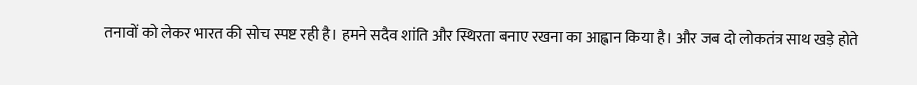तनावों को लेकर भारत की सोच स्पष्ट रही है। हमने सदैव शांति और स्थिरता बनाए रखना का आह्वान किया है। और जब दो लोकतंत्र साथ खड़े होते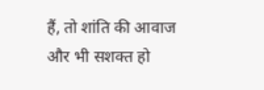हैं, तो शांति की आवाज और भी सशक्त हो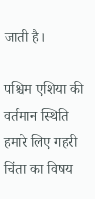जाती है।

पश्चिम एशिया की वर्तमान स्थिति हमारे लिए गहरी चिंता का विषय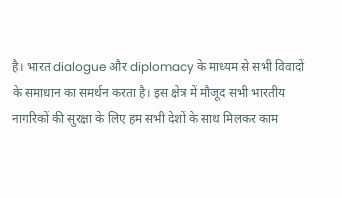है। भारत dialogue और diplomacy के माध्यम से सभी विवादों के समाधान का समर्थन करता है। इस क्षेत्र में मौजूद सभी भारतीय नागरिकों की सुरक्षा के लिए हम सभी देशों के साथ मिलकर काम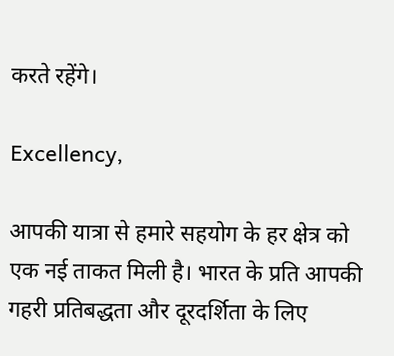करते रहेंगे।

Excellency,

आपकी यात्रा से हमारे सहयोग के हर क्षेत्र को एक नई ताकत मिली है। भारत के प्रति आपकी गहरी प्रतिबद्धता और दूरदर्शिता के लिए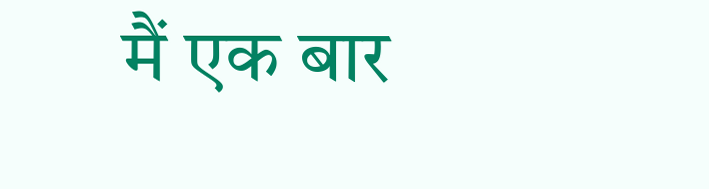मैं एक बार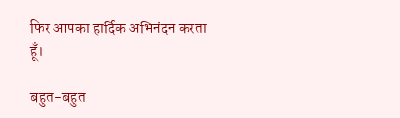फिर आपका हार्दिक अभिनंदन करता हूँ।

बहुत-बहुत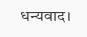धन्यवाद।